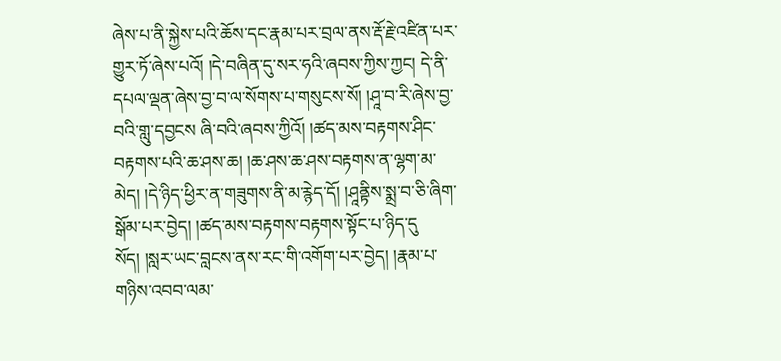ཞེས་པ་ནི་སྐྱེས་པའི་ཆོས་དང་རྣམ་པར་བྲལ་ནས་རྡོ་རྗེ་འཛིན་པར་གྱུར་ཏོ་ཞེས་པའོ། །དེ་བཞིན་དུ་སར་ཧའི་ཞབས་ཀྱིས་ཀྱང། དེ་ནི་དཔལ་ལྡན་ཞེས་བྱ་བ་ལ་སོགས་པ་གསུངས་སོ། །ཤཱ་བ་རི་ཞེས་བྱ་བའི་གླུ་དབྱངས ཞི་བའི་ཞབས་ཀྱིའོ། །ཚད་མས་བརྟགས་ཤིང་བརྟགས་པའི་ཆ་ཤས་ཆ། །ཆ་ཤས་ཆ་ཤས་བརྟགས་ན་ལྷག་མ་མེད། །དེ་ཉིད་ཕྱིར་ན་གཟུགས་ནི་མ་རྙེད་དོ། །ཤཱནྟིས་སྨྲ་བ་ཅི་ཞིག་སྒོམ་པར་བྱེད། །ཚད་མས་བརྟགས་བརྟགས་སྟོང་པ་ཉིད་དུ སོད། །སླར་ཡང་བླངས་ནས་རང་གི་འགོག་པར་བྱེད། །རྣམ་པ་གཉིས་འབབ་ལམ་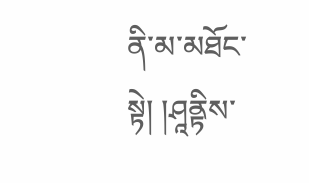ནི་མ་མཐོང་སྟེ། །ཤཱནྟིས་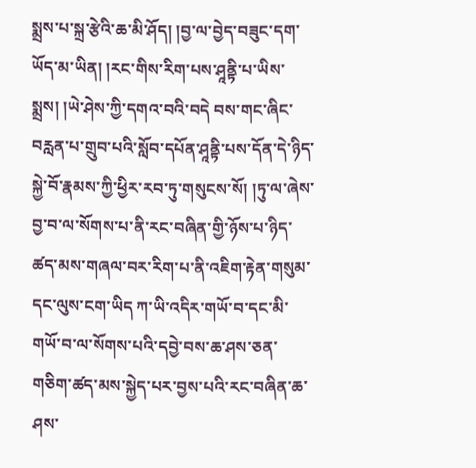སྨྲས་པ་སྐྲ་རྩེའི་ཆ་མི་ཤོད། །བྱ་ལ་བྱེད་བཟུང་དག་ཡོད་མ་ཡིན། །རང་གིས་རིག་པས་ཤཱནྟི་པ་ཡིས་སྨྲས། །ཡེ་ཤེས་ཀྱི་དགའ་བའི་བདེ བས་གང་ཞིང་བརླན་པ་གྲུབ་པའི་སློབ་དཔོན་ཤཱནྟི་པས་དོན་དེ་ཉིད་སྐྱེ་བོ་རྣམས་ཀྱི་ཕྱིར་རབ་ཏུ་གསུངས་སོ། །ཏུ་ལ་ཞེས་བྱ་བ་ལ་སོགས་པ་ནི་རང་བཞིན་གྱི་ཉོས་པ་ཉིད་ཚད་མས་གཞལ་བར་རིག་པ་ནི་འཇིག་རྟེན་གསུམ་དང་ལུས་ངག་ཡིད ཀ་ཡི་འདིར་གཡོ་བ་དང་མི་གཡོ་བ་ལ་སོགས་པའི་དབྱེ་བས་ཆ་ཤས་ཅན་གཅིག་ཚད་མས་སྐྱེད་པར་བྱས་པའི་རང་བཞིན་ཆ་ཤས་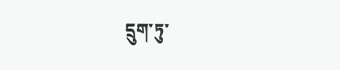དྲུག་ཏུ་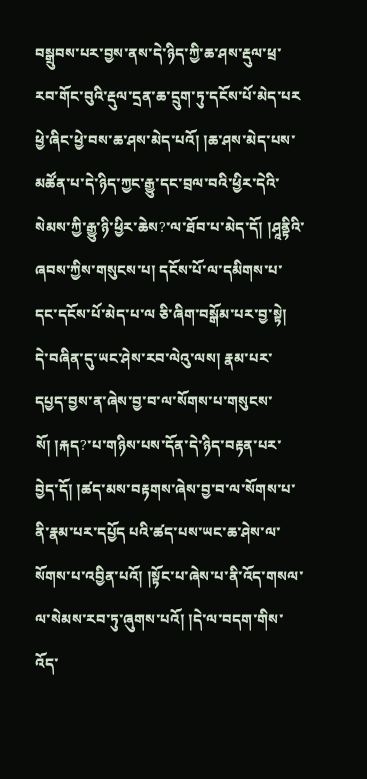བསྒྲུབས་པར་བྱས་ནས་དེ་ཉིད་ཀྱི་ཆ་ཤས་རྡུལ་ཕྲ་རབ་གོང་བུའི་རྡུལ་དྲན་ཆ་དྲུག་ཏུ་དངོས་པོ་མེད་པར ཕྱེ་ཞིང་ཕྱེ་བས་ཆ་ཤས་མེད་པའོ། །ཆ་ཤས་མེད་པས་མཚོན་པ་དེ་ཉིད་ཀྱང་རྒྱུ་དང་བྲལ་བའི་ཕྱིར་དེའི་སེམས་ཀྱི་རྒྱུ་ཉི་ཕྱིར་ཆེས?་ལ་ཐོབ་པ་མེད་དོ། །ཤཱནྟིའི་ཞབས་ཀྱིས་གསུངས་པ། དངོས་པོ་ལ་དམིགས་པ་དང་དངོས་པོ་མེད་པ་ལ ཅི་ཞིག་བསྒོམ་པར་བྱ་སྟེ། དེ་བཞིན་དུ་ཡང་ཤེས་རབ་ལེའུ་ལས། རྣམ་པར་དཔྱད་བྱས་ན་ཞེས་བྱ་བ་ལ་སོགས་པ་གསུངས་སོ། །རྐད?་པ་གཉིས་པས་དོན་དེ་ཉིད་བརྟན་པར་བྱེད་དོ། །ཚད་མས་བརྟགས་ཞེས་བྱ་བ་ལ་སོགས་པ་ནི་རྣམ་པར་དཔྱོད པའི་ཚད་པས་ཡང་ཆ་ཤེས་ལ་སོགས་པ་འབྱིན་པའོ། །སྟོང་པ་ཞེས་པ་ནི་འོད་གསལ་ལ་སེམས་རབ་ཏུ་ཞུགས་པའོ། །དེ་ལ་བདག་གིས་འོད་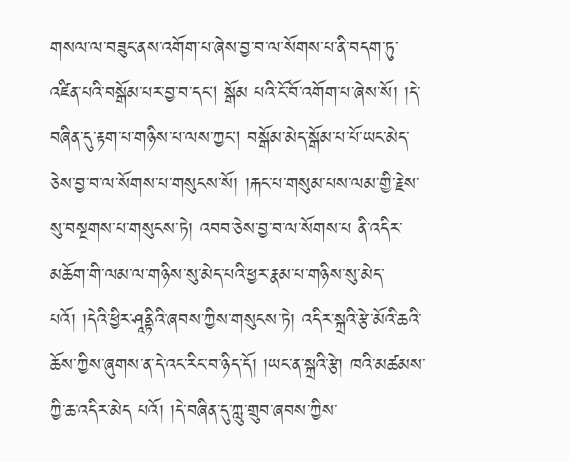གསལ་ལ་བཟུང་ནས་འགོག་པ་ཞེས་བྱ་བ་ལ་སོགས་པ་ནི་བདག་ཏུ་འཛིན་པའི་བསྒོམ་པར་བྱ་བ་དང། སྒོམ པའི་ངོ་བོ་འགོག་པ་ཞེས་སོ། །དེ་བཞིན་དུ་རྟག་པ་གཉིས་པ་ལས་ཀྱང། བསྒོམ་མེད་སྒོམ་པ་པོ་ཡང་མེད་ཅེས་བྱ་བ་ལ་སོགས་པ་གསུངས་སོ། །རྐང་པ་གསུམ་པས་ལམ་གྱི་རྗེས་སུ་བསྔགས་པ་གསུངས་ཏེ། འབབ་ཅེས་བྱ་བ་ལ་སོགས་པ ནི་འདིར་མཆོག་གི་ལམ་ལ་གཉིས་སུ་མེད་པའི་ཕྱར་རྣམ་པ་གཉིས་སུ་མེད་པའོ། །དེའི་ཕྱིར་ཤཱནྟིའི་ཞབས་ཀྱིས་གསུངས་ཏེ། འདིར་སྐྲའི་རྩེ་མོའི་ཆའི་ཆོས་ཀྱིས་ཞུགས་ན་དེ་འང་རིང་བ་ཉིད་དོ། །ཡང་ན་སྐྲའི་རྩེ། ཁའི་མཚམས་ཀྱི་ཆ་འདིར་མེད པའོ། །དེ་བཞིན་དུ་ཀླུ་གྲུབ་ཞབས་ཀྱིས་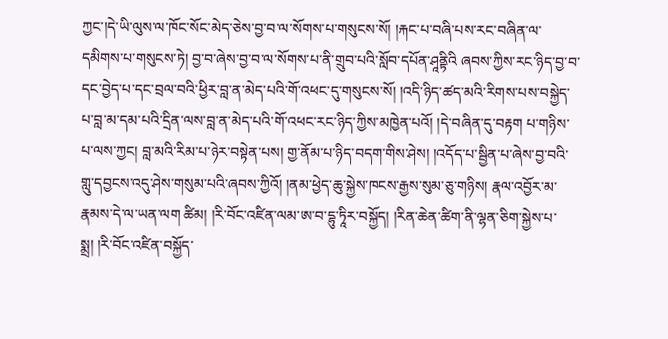ཀྱང་།དེ་ཡི་ལུས་ལ་ཁོང་སོང་མེད་ཅེས་བྱ་བ་ལ་སོགས་པ་གསུངས་སོ། །རྐང་པ་བཞི་པས་རང་བཞིན་ལ་དམིགས་པ་གསུངས་ཏེ། བྱ་བ་ཞེས་བྱ་བ་ལ་སོགས་པ་ནི་གྲུབ་པའི་སློབ་དཔོན་ཤཱནྟིའི ཞབས་ཀྱིས་རང་ཉིད་བྱ་བ་དང་བྱེད་པ་དང་བྲལ་བའི་ཕྱིར་བླ་ན་མེད་པའི་གོ་འཕང་དུ་གསུངས་སོ། །འདི་ཉིད་ཚད་མའི་རིགས་པས་བསྐྱེད་པ་བླ་མ་དམ་པའི་དྲིན་ལས་བླ་ན་མེད་པའི་གོ་འཕང་རང་ཉིད་ཀྱིས་མཁྱེན་པའོ། །དེ་བཞིན་དུ་བརྟག པ་གཉིས་པ་ལས་ཀྱང། བླ་མའི་རིམ་པ་ཉེར་བསྟེན་པས། གྱ་ནོམ་པ་ཉིད་བདག་གིས་ཤེས། །འདོད་པ་སྦྱིན་པ་ཞེས་བྱ་བའི་གླུ་དབྱངས་འདུ་ཤེས་གསུམ་པའི་ཞབས་ཀྱིའོ། །ནམ་ཕྱེད་ཆུ་སྐྱེས་ཁངས་རྒྱས་སུམ་ཅུ་གཉིས། རྣལ་འབྱོར་མ་རྣམས་དེ་ལ་ཡན་ལག ཚིམ། །རི་བོང་འཛིན་ལམ་ཨ་བ་དྷུ་ཏཱིར་བསྐྱོད། །རིན་ཆེན་ཚིག་ནི་ལྷན་ཅིག་སྐྱེས་པ་སྨྲ། །རི་བོང་འཛིན་བསྐྱོད་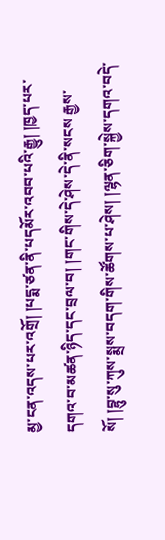མྱ་ངན་འདས་པར་འགྲོ། །པདྨ་ཙན་ནི་པདམོར་འབབ་པའི་རྒྱུ། །ཁྱད་པར་དགའ་བ་མཚན་ཉིད་དང་བྲལ་བ། །གང་གིས་དེ་ཤེས་དེ་ནི་སངས རྒྱས་སོ། །བྷུ་སུ་ཀུས་སྨྲས་བདག་གིས་ཚོགས་པ་ཤེས། །ལྷན་ཅིག་སྐྱེས་དགའ་བདེ་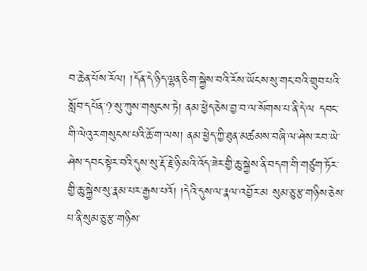བ་ཆེན་པོས་རོལ། །དོན་དེ་ཉིད་ལྷན་ཅིག་སྐྱེས་བའི་རོས་ཡོངས་སུ་གང་བའི་གྲུབ་པའི་སློབ་དཔོན་?་སུ་ཀུས་གསུངས་ཏེ། ནམ་ཕྱེད་ཅེས་བྱ་བ་ལ་སོགས་པ་ནི་དེ་ལ དབང་གི་ལེའུར་གསུངས་པའི་ཆོ་ག་ལས། ནམ་ཕྱེད་ཀྱི་ཐུན་མཚམས་བཞི་ལ་ཤེས་རབ་ཡེ་ཤེས་དབང་སྟེར་བའི་དུས་སུ་རྡོ་རྗེ་ཉི་མའི་འོད་ཟེར་གྱི་ཆུ་སྐྱེས་ནི་བདག་གི་གཙུག་ཏོར་གྱི་ཆུ་སྐྱེས་སུ་རྣམ་པར་རྒྱས་པའོ། །དེའི་དུས་ལ་རྣལ་འབྱོར་མ སུམ་ཅུ་རྩ་གཉིས་ཅེས་པ་ནི་སུམ་ཅུ་རྩ་གཉིས་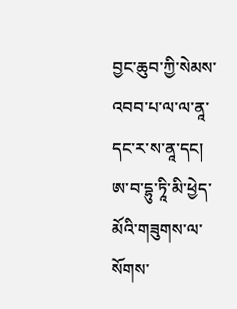བྱང་ཆུབ་ཀྱི་སེམས་འབབ་པ་ལ་ལ་ནཱ་དང་ར་ས་ནཱ་དང། ཨ་བ་དྷུ་ཏཱི་མི་ཕྱེད་མོའི་གཟུགས་ལ་སོགས་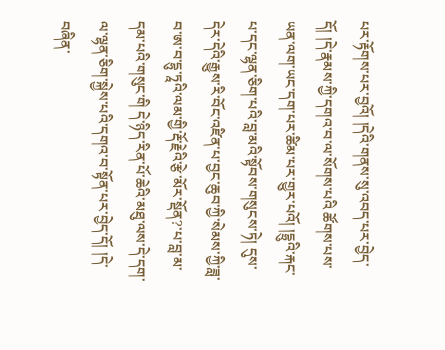པར་རྟོགས་པར་བྱའོ། །དེའི་གནས་སུ་འབད་པར་བྱེད་དོ། །དེ་རྣམས་ཀྱི་དགའ་བ་ལ་སོགས་པའི ཚོགས་པས་ཡན་ལག་ཡང་དག་པར་ཚིམ་པར་གྱུར་པའོ། །དྷྲུའི་རྐང་པ་དང་ལྷན་ཅིག་པའི་བླ་མའི་སྟོབས་གསུངས་ཏེ། དུས་དེར་དེའི་རྒྱུས་རི་བོང་འཛིན་པ་བྱང་ཆུབ་ཀྱི་སེམས་ཀྱི་ཟླ་བ་ཨ་བ་དྷུ་ཏཱའི་ལམ་གྱི་རྡོ་རྗེའི་རྩེ་མོར་སྡོན?་པ་བླ་མ་དམ་པའི་གསུང་གི དེ་ཉིད་རིན་པོ་ཆེའི་མཐུ་ལས་དེ་དག་ལ་ལྷན་ཅིག་སྐྱེས་པའི་དགའ་བ་སྟོན་པར་བྱེད་དོ། །དེ་བཞིན་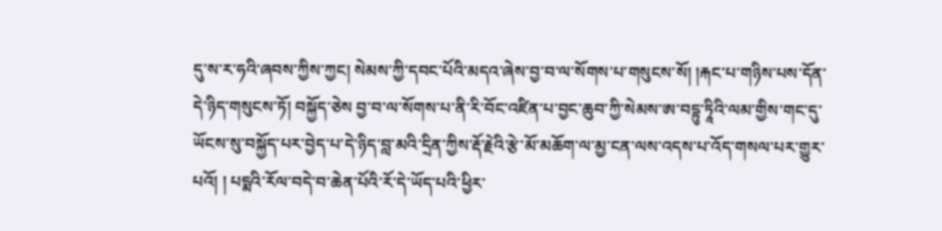དུ་ས་ར་ཧའི་ཞབས་ཀྱིས་ཀྱང། སེམས་ཀྱི་དབང་པོའི་མདའ་ཞེས་བྱ་བ་ལ་སོགས་པ་གསུངས་སོ། །རྐང་པ་གཉིས་པས་དོན་དེ་ཉིད་གསུངས་ཏོ། བསྐྱོད་ཅེས བྱ་བ་ལ་སོགས་པ་ནི་རི་བོང་འཛིན་པ་བྱང་ཆུབ་ཀྱི་སེམས་ཨ་བདྷུ་ཏཱིའི་ལམ་གྱིས་གང་དུ་ཡོངས་སུ་བསྐྱོད་པར་བྱེད་པ་དེ་ཉིད་བླ་མའི་དྲིན་ཀྱིས་རྡོ་རྗེའི་རྩེ་མོ་མཆོག་ལ་མྱ་ངན་ལས་འདས་པ་འོད་གསལ་པར་གྱུར་པའོ། ། པདྨའི་རོལ་བདེ་བ་ཆེན་པོའི་རོ་དེ་ཡོད་པའི་ཕྱིར་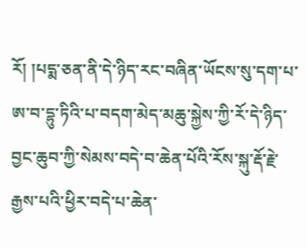རོ། །པདྨ་ཅན་ནི་དེ་ཉིད་རང་བཞིན་ཡོངས་སུ་དག་པ་ཨ་བ་དྷུ་ཏིའི་པ་བདག་མེད་མཆུ་སྐྱེས་ཀྱི་རོ་དེ་ཉིད་བྱང་ཆུབ་ཀྱི་སེམས་བདེ་བ་ཆེན་པོའི་རོས་སྐུ་རྡོ་རྗེ་རྒྱས་པའི་ཕྱིར་བདེ་པ་ཆེན་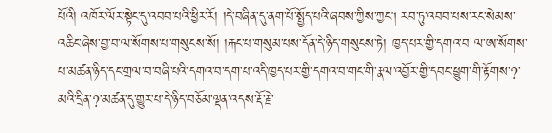པོའི། འཁོར་ལོར་སྟེང་དུ་འབབ་པའི་ཕྱིར་རོ། །དེ་བཞིན་དུ་ནག་པོ་སྤྱོད་པའི་ཞབས་ཀྱིས་ཀྱང། རབ་ཏུ་འབབ་པས་རང་སེམས་འཆིང་ཞེས་བྱ་བ་ལ་སོགས་པ་གསུངས་སོ། །རྐང་པ་གསུམ་པས་དོན་དེ་ཉིད་གསུངས་ཏེ། ཁྱད་པར་གྱི་དགའ་བ ལ་ཨ་སོགས་པ་མཚན་ཉིད་དང་གྲལ་བ་བཞི་པའི་དགའ་བ་དག་པ་འདི་ཁྱད་པར་གྱི་དགའ་བ་གང་གི་རྣལ་འབྱོར་གྱི་དབང་ཕྱུག་གི་རྟོགས་?་མའི་དྲིན་?་མཚན་དུ་གྱུར་པ་དེ་ཉིད་བཅོམ་ལྡན་འདས་རྡོ་རྗེ་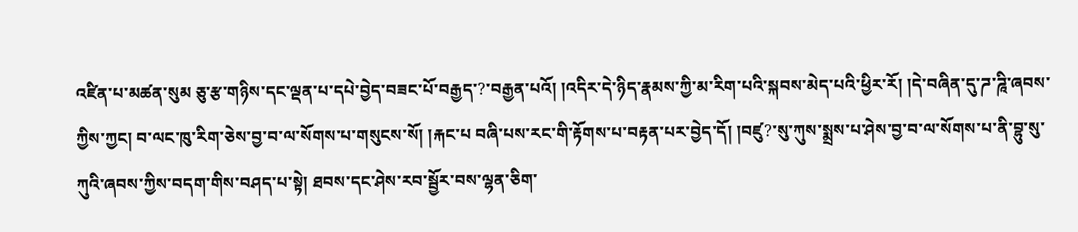འཛིན་པ་མཚན་སུམ ཅུ་རྩ་གཉིས་དང་ལྡན་པ་དཔེ་བྱེད་བཟང་པོ་བརྒྱད་?་བརྒྱན་པའོ། །འདིར་དེ་ཉིད་རྣམས་ཀྱི་མ་རིག་པའི་སྐབས་མེད་པའི་ཕྱིར་རོ། །དེ་བཞིན་དུ་ཌ་ཌཱི་ཞབས་ཀྱིས་ཀྱང། བ་ལང་ཁུ་རིག་ཅེས་བྱ་བ་ལ་སོགས་པ་གསུངས་སོ། །རྐང་པ བཞི་པས་རང་གི་རྟོགས་པ་བརྟན་པར་བྱེད་དོ། །བཛུ?་སུ་ཀུས་སྨྲས་པ་ཤེས་བྱ་བ་ལ་སོགས་པ་ནི་བྷུ་སུ་ཀུའི་ཞབས་ཀྱིས་བདག་གིས་བཤད་པ་སྟེ། ཐབས་དང་ཤེས་རབ་སྦྱོར་བས་ལྷན་ཅིག་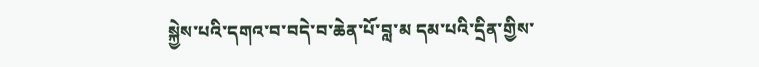སྐྱེས་པའི་དགའ་བ་བདེ་བ་ཆེན་པོ་བླ་མ དམ་པའི་དྲིན་གྱིས་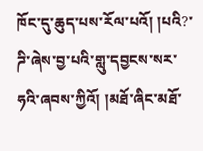ཁོང་དུ་ཆུད་པས་རོལ་པའོ། །པའི?་ཌི་ཞེས་བྱ་པའི་གླུ་དབྱངས་སར་ཧའི་ཞབས་ཀྱིའོ། །མཐོ་ཞིང་མཐོ་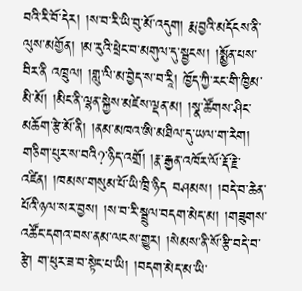བའི་རི་བོ་དེར། །ས་བ་རི་ཡི་བུ་མོ་འདུག། རྨ་བྱའི་མདོངས་ནི་ལུས་མགྱོན། །མ་རུའི་ཕྲེང་བ་མགུལ་དུ་སྦྱངས། །སྨྱོན་པས་བིར་ནི འཁྲུལ། །གླུ་ལི་མ་བྱེད་ས་བ་རཱི། ཁྱོད་ཀྱི་རང་གི་ཁྱིམ་མི་མོ། །མིང་ནི་ལྷན་སྐྱེས་མཛེས་ལྡན་མ། །སྣ་ཚོགས་ཤིང་མཆོག་རྩེ་མོ་ནི། །ནམ་མཁའ་ཨི་མཐིལ་དུ་ཡལ་ག་རེག། གཅིག་པུར་ས་བའི?་ཉིད་འགྲོ། །རྣ་རྒྱན་འཁོར་ལོ་རྡོ་རྗེ་འཛིན། །ཁམས་གསུམ་པོ་ཡི་ཁྲི་ཉིད བཤམས། །བདེ་བ་ཆེན་པོའི་ཉལ་སར་བྱས། །ས་བ་རི་སྦྲུལ་བདག་མེད་མ། །གཟུགས་འཚོང་དགའ་བས་ནམ་ལངས་གྱུར། །སེམས་ནི་སོ་རྩི་བདེ་བ་རྩེ། ག་ཕུར་ཟ་བ་སྟེང་པ་ཡི། །བདག་མེད་མ་ཡི་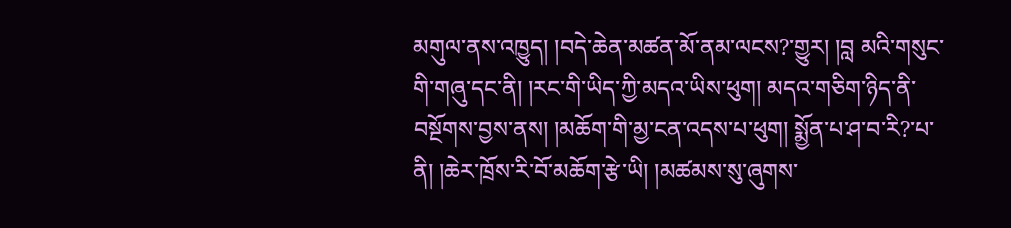མགུལ་ནས་འཁྱུད། །བདེ་ཆེན་མཚན་མོ་ནམ་ལངས?་གྱུར། །བླ མའི་གསུང་གི་གཞུ་དང་ནི། །རང་གི་ཡིད་ཀྱི་མདའ་ཡིས་ཕུག། མདའ་གཅིག་ཉིད་ནི་བསྔོགས་བྱས་ནས། །མཆོག་གི་མྱ་ངན་འདས་པ་ཕུག། སྨྱོན་པ་ཤ་བ་རི?་པ་ནི། །ཆེར་ཁྲོས་རི་བོ་མཆོག་རྩེ་ཡི། །མཚམས་སུ་ཞུགས་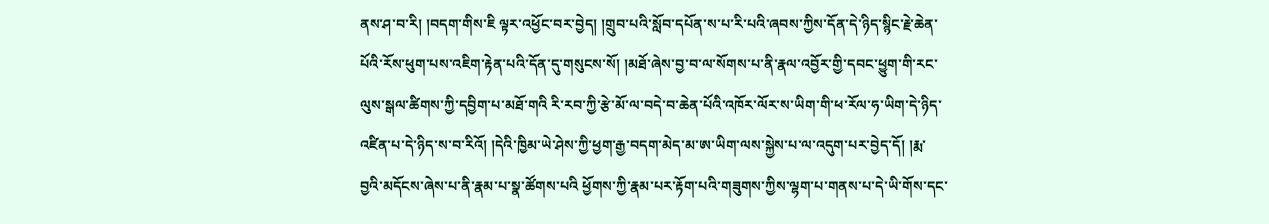ནས་ཤ་བ་རི། །བདག་གིས་ཇི ལྟར་འཕྱོང་བར་བྱེད། །གྲུབ་པའི་སློབ་དཔོན་ས་པ་རི་པའི་ཞབས་ཀྱིས་དོན་དེ་ཉིད་སྙིང་རྗེ་ཆེན་པོའི་རོས་ཕུག་པས་འཇིག་རྟེན་པའི་དོན་དུ་གསུངས་སོ། །མཐོ་ཞེས་བྱ་བ་ལ་སོགས་པ་ནི་རྣལ་འབྱོར་གྱི་དབང་ཕྱུག་གི་རང་ལུས་སྒལ་ཚིགས་ཀྱི་དབྱིག་པ་མཐོ་གའི རི་རབ་ཀྱི་རྩེ་མོ་ལ་བདེ་བ་ཆེན་པོའི་འཁོར་ལོར་ས་ཡིག་གི་ཕ་རོལ་ཧ་ཡིག་དེ་ཉིད་འཛིན་པ་དེ་ཉིད་ས་བ་རིའོ། །དེའི་ཁྱིམ་ཡེ་ཤེས་ཀྱི་ཕྱག་རྒྱ་བདག་མེད་མ་ཨ་ཡིག་ལས་སྐྱེས་པ་ལ་འདུག་པར་བྱེད་དོ། །རྨ་བྱའི་མདོངས་ཞེས་པ་ནི་རྣམ་པ་སྣ་ཚོགས་པའི ཕྱོགས་ཀྱི་རྣམ་པར་རྟོག་པའི་གཟུགས་ཀྱིས་ལྷག་པ་གནས་པ་དེ་ཡི་གོས་དང་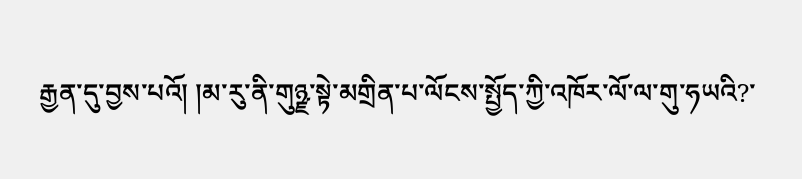རྒྱན་དུ་བྱས་པའོ། །མ་རུ་ནི་གུཉྫ་སྟེ་མགྲིན་པ་ལོངས་སྤྱོད་ཀྱི་འཁོར་ལོ་ལ་གུ་ཧཡའི?་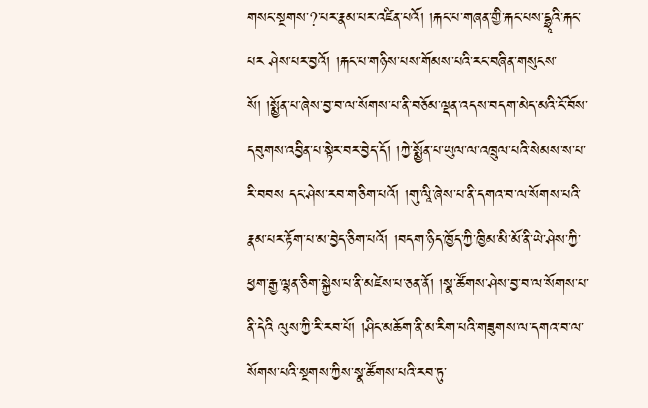གསང་སྔགས་?་པར་རྣམ་པར་འཛིན་པའོ། །རྐང་པ་གཞན་གྱི་རྐང་པས་དྷྲཱའི་རྐང་པར ཤེས་པར་བྱའོ། །རྐང་པ་གཉིས་པས་གོམས་པའི་རང་བཞིན་གསུངས་སོ། །སྨྱོན་པ་ཞེས་བྱ་བ་ལ་སོགས་པ་ནི་བཅོམ་ལྡན་འདས་བདག་མེད་མའི་ངོ་བོས་དབུགས་འབྱིན་པ་སྟེར་བར་བྱེད་དོ། །ཀྱེ་སྨྱོན་པ་ཡུལ་ལ་འཁྲུལ་པའི་སེམས་ས་པ་རི་བབས དང་ཤེས་རབ་གཅིག་པའོ། །གུ་ལཱི་ཞེས་པ་ནི་དགའ་བ་ལ་སོགས་པའི་རྣམ་པར་རྟོག་པ་མ་བྱེད་ཅིག་པའོ། །བདག་ཉིད་ཁྱོད་ཀྱི་ཁྱིམ་མི་མོ་ནི་ཡེ་ཤེས་ཀྱི་ཕྱག་རྒྱ་ལྷན་ཅིག་སྐྱེས་པ་ནི་མཛེས་པ་ཅན་ནོ། །སྣ་ཚོགས་ཤེས་བྱ་བ་ལ་སོགས་པ་ནི་དེའི ལུས་ཀྱི་རི་རབ་པོ། །ཤིང་མཆོག་ནི་མ་རིག་པའི་གཟུགས་ལ་དགའ་བ་ལ་སོགས་པའི་སྔགས་ཀྱིས་སྣ་ཚོགས་པའི་རབ་ཏུ་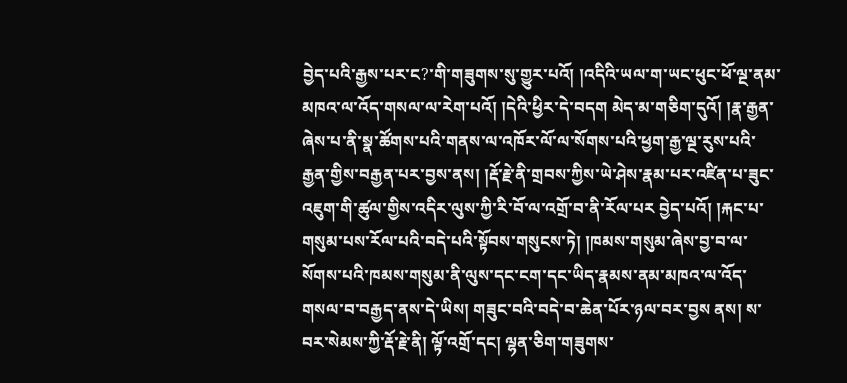བྱེད་པའི་རྒྱས་པར་ང?་གི་གཟུགས་སུ་གྱུར་པའོ། །འདིའི་ཡལ་ག་ཡང་ཕུང་ཕོ་ལྔ་ནམ་མཁའ་ལ་འོད་གསལ་ལ་རེག་པའོ། །དེའི་ཕྱིར་དེ་བདག མེད་མ་གཅིག་དུའོ། །རྣ་རྒྱན་ཞེས་པ་ནི་སྣ་ཚོགས་པའི་གནས་ལ་འཁོར་ལོ་ལ་སོགས་པའི་ཕྱག་རྒྱ་ལྔ་རུས་པའི་རྒྱན་གྱིས་བརྒྱན་པར་བྱས་ནས། །རྡོ་རྗེ་ནི་གྲབས་ཀྱིས་ཡེ་ཤེས་རྣམ་པར་འཛིན་པ་ཟུང་འཇུག་གི་ཚུལ་གྱིས་འདིར་ལུས་ཀྱི་རི་བོ་ལ་འགྲོ་བ་ནི་རོལ་པར བྱེད་པའོ། །རྐང་པ་གསུམ་པས་རོལ་པའི་བདེ་པའི་སྟོབས་གསུངས་ཏེ། །ཁམས་གསུམ་ཞེས་བྱ་བ་ལ་སོགས་པའི་ཁམས་གསུམ་ནི་ལུས་དང་ངག་དང་ཡིད་རྣམས་ནམ་མཁའ་ལ་འོད་གསལ་བ་བརྒྱད་ནས་དེ་ཡིས། གཟུང་བའི་བདེ་བ་ཆེན་པོར་ཉལ་བར་བྱས ནས། ས་བར་སེམས་ཀྱི་རྡོ་རྗེ་ནི། ལྟོ་འགྲོ་དང། ལྷན་ཅིག་གཟུགས་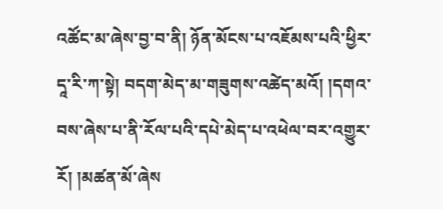འཚོང་མ་ཞེས་བྱ་བ་ནི། ཉོན་མོངས་པ་འཇོམས་པའི་ཕྱིར་དཱ་རི་ཀ་སྟེ། བདག་མེད་མ་གཟུགས་འཚེད་མའོ། །དགའ་བས་ཞེས་པ་ནི་རོལ་པའི་དཔེ་མེད་པ་འཕེལ་བར་འགྱུར་རོ། །མཚན་མོ་ཞེས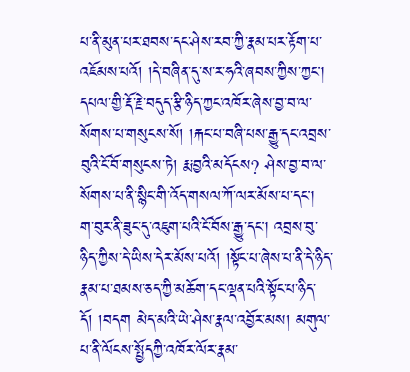པ་ནི་མུན་པར་ཐབས་དང་ཤེས་རབ་ཀྱི་རྣམ་པར་རྟོག་པ་འཇོམས་པའོ། །དེ་བཞིན་དུ་ས་ར་ཧའི་ཞབས་ཀྱིས་ཀྱང། དཔལ་གྱི་རྡོ་རྗེ་བདུད་རྩི་ཉིད་ཀྱང་འཁོར་ཞེས་བྱ་བ་ལ་སོགས་པ་གསུངས་སོ། །རྐང་པ་བཞི་པས་རྒྱུ་དང་འབྲས་བུའི་ངོ་བོ་གསུངས་ཏེ། རྨ་བྱའི་མདོངས? ཤེས་བྱ་བ་ལ་སོགས་པ་ནི་སྙིང་གི་འོད་གསལ་ཀོ་ལར་མོས་པ་དང། ག་བུར་ནི་ཟུང་དུ་འཇུག་པའི་ངོ་བོས་རྒྱུ་དང། འབྲས་བུ་ཉིད་ཀྱིས་དེ་ཡིས་དེར་མོས་པའོ། །སྟོང་པ་ཞེས་པ་ནི་དེ་ཉིད་རྣམ་པ་ཐམས་ཅད་ཀྱི་མཆོག་དང་ལྡན་པའི་སྟོང་པ་ཉིད་དོ། །བདག མེད་མའི་ཡེ་ཤེས་རྣལ་འབྱོར་མས། མགུལ་པ་ནི་ལོངས་སྤྱོདཀྱི་འཁོར་ལོར་རྣམ་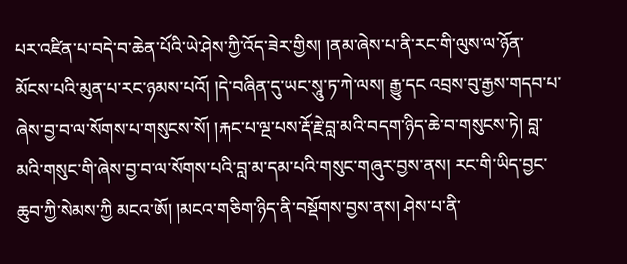པར་འཛིན་པ་བདེ་བ་ཆེན་པོའི་ཡེ་ཤེས་ཀྱི་འོད་ཟེར་གྱིས། །ནམ་ཞེས་པ་ནི་རང་གི་ལུས་ལ་ཉོན་མོངས་པའི་མུན་པ་རང་ཉམས་པའོ། །དེ་བཞིན་དུ་ཡང་སཱུ་ཏ་ཀེ་ལས། རྒྱུ་དང འབྲས་བུ་རྒྱས་གདབ་པ་ཞེས་བྱ་བ་ལ་སོགས་པ་གསུངས་སོ། །རྐང་པ་ལྔ་པས་རྡོ་རྗེ་བླ་མའི་བདག་ཉིད་ཆེ་བ་གསུངས་ཏེ། བླ་མའི་གསུང་གི་ཞེས་བྱ་བ་ལ་སོགས་པའི་བླ་མ་དམ་པའི་གསུང་གཞུར་བྱས་ནས། རང་གི་ཡིད་བྱང་ཆུབ་ཀྱི་སེམས་ཀྱི མངའ་ཨོ། །མངའ་གཅིག་ཉིད་ནི་བསྡོགས་བྱས་ནས། ཤེས་པ་ནི་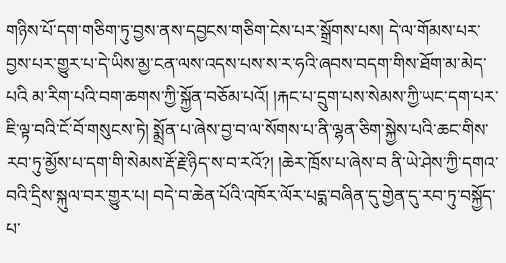གཉིས་པོ་དག་གཅིག་ཏུ་བྱས་ནས་དབྱངས་གཅིག་ངེས་པར་སྒྲོགས་པས། དེ་ལ་གོམས་པར་བྱས་པར་གྱུར་པ་དེ་ཡིས་མྱ་ངན་ལས་འདས་པས་ས་ར་ཧའི་ཞབས་བདག་གིས་ཐོག་མ་མེད་པའི མ་རིག་པའི་བག་ཆགས་ཀྱི་སྐྱོན་བཅོམ་པའོ། །རྐང་པ་དྲུག་པས་སེམས་ཀྱི་ཡང་དག་པར་ཇི་ལྟ་བའི་ངོ་བོ་གསུངས་ཏེ། སྨྲོན་པ་ཞེས་བྱ་བ་ལ་སོགས་པ་ནི་ལྷན་ཅིག་སྐྱེས་པའི་ཆང་གིས་རབ་ཏུ་མྱོས་པ་དག་གི་སེམས་རྡོ་རྗེ་ཉིད་ས་བ་རའོ?། །ཆེར་ཁྲོས་པ་ཞེས་བ ནི་ཡེ་ཤེས་ཀྱི་དགའ་བའི་དྲིས་སྐུལ་བར་གྱུར་པ། བདེ་བ་ཆེན་པོའི་འཁོར་ལོར་པདྨ་བཞིན་དུ་གྱེན་དུ་རབ་ཏུ་བསྐྱོད་པ་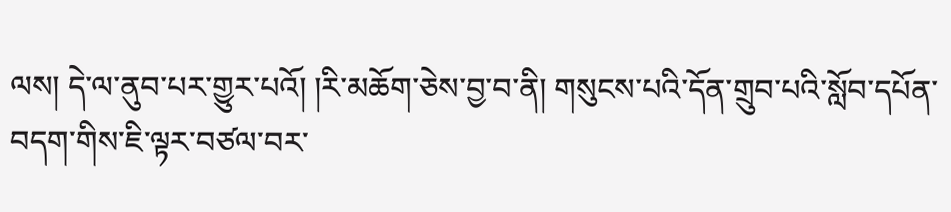ལས། དེ་ལ་ནུབ་པར་གྱུར་པའོ། །རི་མཆོག་ཅེས་བྱ་བ་ནི། གསུངས་པའི་དོན་གྲུབ་པའི་སློབ་དཔོན་བདག་གིས་ཇི་ལྟར་བཙལ་བར་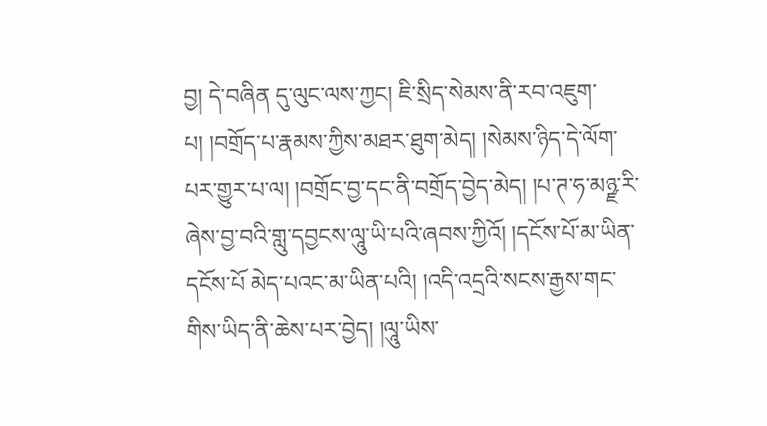བྱ། དེ་བཞིན དུ་ལུང་ལས་ཀྱང། ཇི་སྲིད་སེམས་ནི་རབ་འཇུག་པ། །བགྲོད་པ་རྣམས་ཀྱིས་མཐར་ཐུག་མེད། །སེམས་ཉིད་དེ་ལོག་པར་གྱུར་པ་ལ། །བགྲོང་བྱ་དང་ནི་བགྲོད་བྱེད་མེད། །པ་ཊ་ཧ་མཉྫ་རི་ཞེས་བྱ་བའི་གླུ་དབྱངས་ལཱུ་ཡི་པའི་ཞབས་ཀྱིའོ། །དངོས་པོ་མ་ཡིན་དངོས་པོ མེད་པའང་མ་ཡིན་པའི། །འདི་འདྲའི་སངས་རྒྱས་གང་གིས་ཡིད་ནི་ཆེས་པར་བྱེད། །ལཱུ་ཡིས་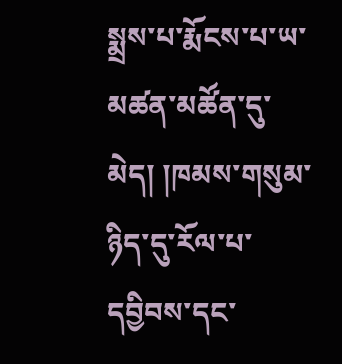སྨྲས་པ་རྨོངས་པ་ཡ་མཚན་མཚོན་དུ་མེད། །ཁམས་གསུམ་ཉིད་དུ་རོལ་པ་དབྱིབས་དང་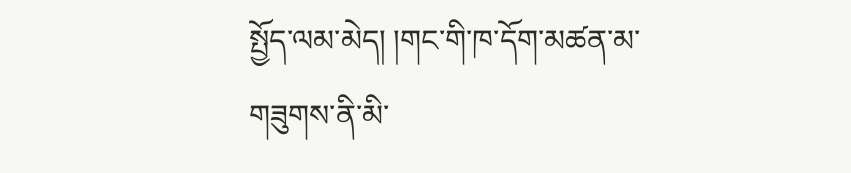སྤྱོད་ལམ་མེད། །གང་གི་ཁ་དོག་མཚན་མ་གཟུགས་ནི་མི་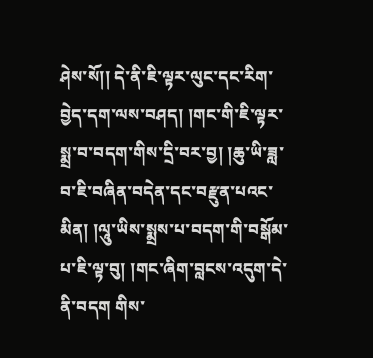ཤེས་སོ།། དེ་ནི་ཇི་ལྟར་ལུང་དང་རིག་བྱེད་དག་ལས་བཤད། །གང་གི་ཇི་ལྟར་སྨྲ་བ་བདག་གིས་དྲི་བར་བྱ། །ཆུ་ཡི་ཟླ་བ་ཇི་བཞིན་བདེན་དང་བརྫུན་པའང་མིན། །ལཱུ་ཡིས་སྨྲས་པ་བདག་གི་བསྒོམ་པ་ཇི་ལྟ་བུ། །གང་ཞིག་བླངས་འདུག་དེ་ནི་བདག གིས་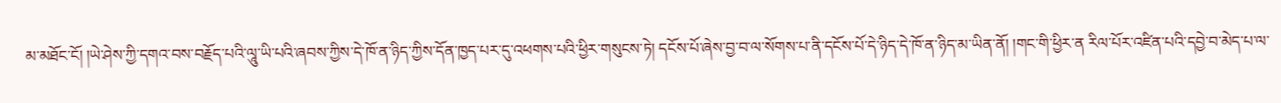མ་མཐོང་ངོ། །ཡེ་ཤེས་ཀྱི་དགའ་བས་བརྗོད་པའི་ལཱུ་ཡི་པའི་ཞབས་ཀྱིས་དེ་ཁོ་ན་ཉིད་ཀྱིས་དོན་ཁྱད་པར་དུ་འཕགས་པའི་ཕྱིར་གསུངས་ཏེ། དངོས་པོ་ཞེས་བྱ་བ་ལ་སོགས་པ་ནི་དངོས་པོ་དེ་ཉིད་དེ་ཁོ་ན་ཉིད་མ་ཡིན་ནོ། །གང་གི་ཕྱིར་ན རིལ་པོར་འཛིན་པའི་དབྱེ་བ་མེད་པ་ལ་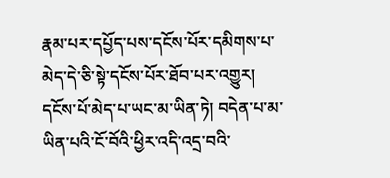རྣམ་པར་དཔྱོད་པས་དངོས་པོར་དམིགས་པ་མེད་དེ་ཅི་སྟེ་དངོས་པོར་ཐོབ་པར་འགྱུར། དངོས་པོ་མེད་པ་ཡང་མ་ཡིན་ཏེ། བདེན་པ་མ་ཡིན་པའི་ངོ་བོའི་ཕྱིར་འདི་འདྲ་བའི་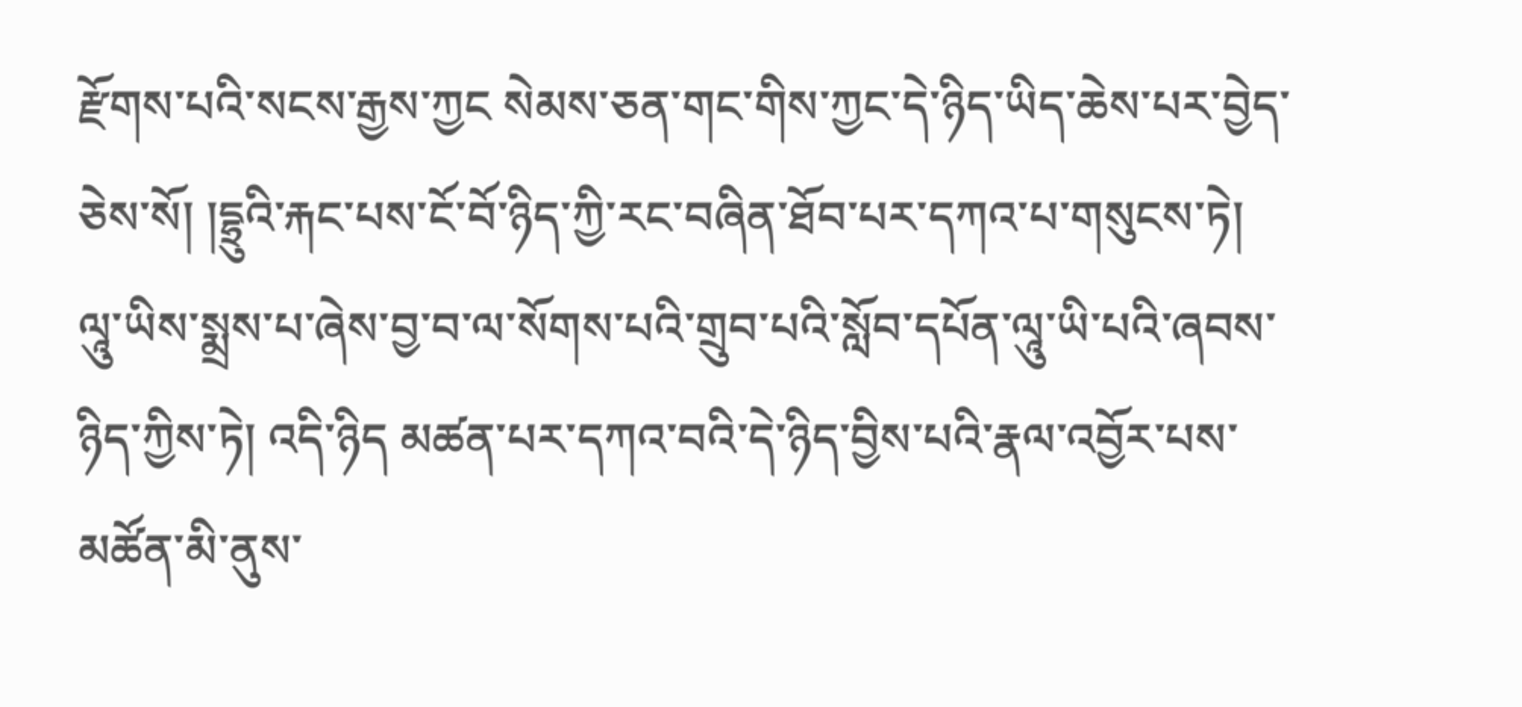རྫོགས་པའི་སངས་རྒྱས་ཀྱང སེམས་ཅན་གང་གིས་ཀྱང་དེ་ཉིད་ཡིད་ཆེས་པར་བྱེད་ཅེས་སོ། །དྷྲུའི་རྐང་པས་ངོ་བོ་ཉིད་ཀྱི་རང་བཞིན་ཐོབ་པར་དཀའ་པ་གསུངས་ཏེ། ལཱུ་ཡིས་སྨྲས་པ་ཞེས་བྱ་བ་ལ་སོགས་པའི་གྲུབ་པའི་སློབ་དཔོན་ལཱུ་ཡི་པའི་ཞབས་ཉིད་ཀྱིས་ཏེ། འདི་ཉིད མཚན་པར་དཀའ་བའི་དེ་ཉིད་བྱིས་པའི་རྣལ་འབྱོར་པས་མཚོན་མི་ནུས་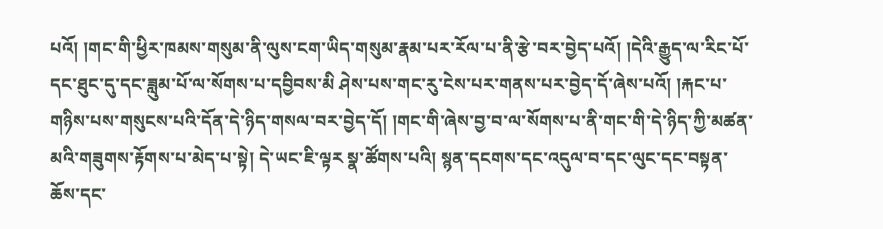པའོ། །གང་གི་ཕྱིར་ཁམས་གསུམ་ནི་ལུས་ངག་ཡིད་གསུམ་རྣམ་པར་རོལ་པ་ནི་རྩེ་བར་བྱེད་པའོ། །དེའི་རྒྱུད་ལ་རིང་པོ་དང་ཐུང་དུ་དང་ཟླུམ་པོ་ལ་སོགས་པ་དབྱིབས་མི ཤེས་པས་གང་རུ་ངེས་པར་གནས་པར་བྱེད་དོ་ཞེས་པའོ། །རྐང་པ་གཉིས་པས་གསུངས་པའི་དོན་དེ་ཉིད་གསལ་བར་བྱེད་དོ། །གང་གི་ཞེས་བྱ་བ་ལ་སོགས་པ་ནི་གང་གི་དེ་ཉིད་ཀྱི་མཚན་མའི་གཟུགས་རྟོགས་པ་མེད་པ་སྟེ། དེ་ཡང་ཇི་ལྟར སྣ་ཚོགས་པའི། སྙན་དངགས་དང་འདུལ་བ་དང་ལུང་དང་བསྟན་ཆོས་དང་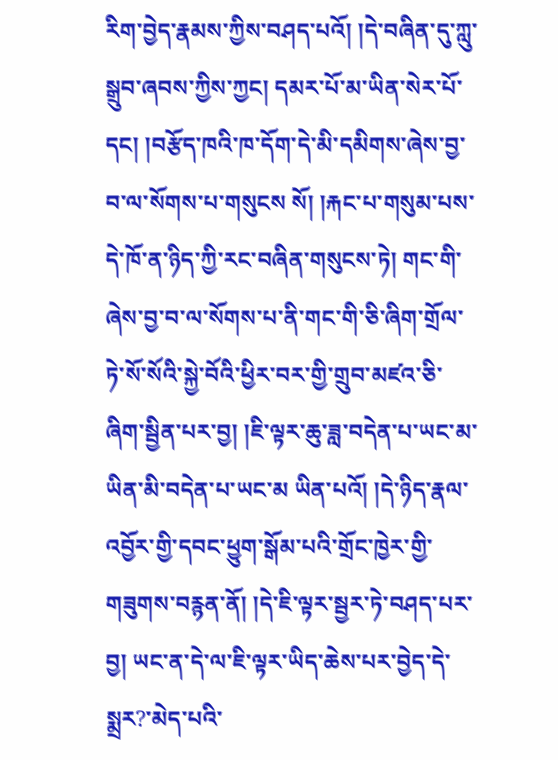རིག་བྱེད་རྣམས་ཀྱིས་བཤད་པའོ། །དེ་བཞིན་དུ་ཀླུ་སྒྲུབ་ཞབས་ཀྱིས་ཀྱང། དམར་པོ་མ་ཡིན་སེར་པོ་དང། །བརྩོད་ཁའི་ཁ་དོག་དེ་མི་དམིགས་ཞེས་བྱ་བ་ལ་སོགས་པ་གསུངས སོ། །རྐང་པ་གསུམ་པས་དེ་ཁོ་ན་ཉིད་ཀྱི་རང་བཞིན་གསུངས་ཏེ། གང་གི་ཞེས་བྱ་བ་ལ་སོགས་པ་ནི་གང་གི་ཅི་ཞིག་གྲོལ་ཏེ་སོ་སོའི་སྐྱེ་བོའི་ཕྱིར་བར་གྱི་གྲུབ་མཛའ་ཅི་ཞིག་སྦྱིན་པར་བྱ། །ཇི་ལྟར་ཆུ་ཟླ་བདེན་པ་ཡང་མ་ཡིན་མི་བདེན་པ་ཡང་མ ཡིན་པའོ། །དེ་ཉིད་རྣལ་འབྱོར་གྱི་དབང་ཕྱུག་སྒོམ་པའི་གྲོང་ཁྱེར་གྱི་གཟུགས་བརྙན་ནོ། །དེ་ཇི་ལྟར་སྦྱར་ཏེ་བཤད་པར་བྱ། ཡང་ན་དེ་ལ་ཇི་ལྟར་ཡིད་ཆེས་པར་བྱེད་དེ་སྨྲར?་མེད་པའི་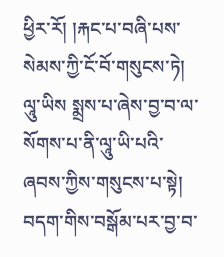ཕྱིར་རོ། །རྐང་པ་བཞི་པས་སེམས་ཀྱི་ངོ་བོ་གསུངས་ཏེ། ལཱུ་ཡིས སྨྲས་པ་ཞེས་བྱ་བ་ལ་སོགས་པ་ནི་ལཱུ་ཡི་པའི་ཞབས་ཀྱིས་གསུངས་པ་སྟེ། བདག་གིས་བསྒོམ་པར་བྱ་བ་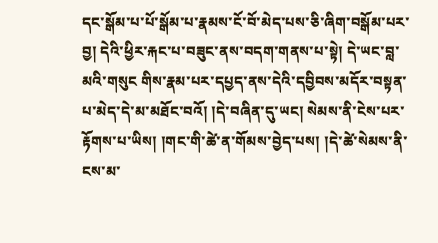དང་སྒོམ་པ་པོ་སྒོམ་པ་རྣམས་ངོ་བོ་མེད་པས་ཅི་ཞིག་བསྒོམ་པར་བྱ། དེའི་ཕྱིར་རྐང་པ་བཟུང་ནས་བདག་གནས་པ་སྟེ། དེ་ཡང་བླ་མའི་གསུང གིས་རྣམ་པར་དཔྱད་ནས་དེའི་དབྱིབས་མདོར་བསྟན་པ་མེད་དེ་མ་མཐོང་བའོ། །དེ་བཞིན་དུ་ཡང། སེམས་ནི་ངེས་པར་རྟོགས་པ་ཡིས། །གང་གི་ཚེ་ན་གོམས་བྱེད་པས། །དེ་ཚེ་སེམས་ནི་ངས་མ་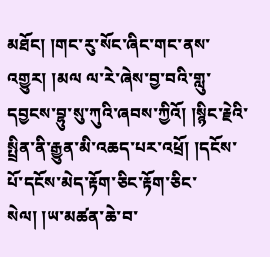མཐོང། །གང་རུ་སོང་ཞིང་གང་ནས་འགྱུར། །མལ ལ་རེ་ཞེས་བྱ་བའི་གླུ་དབྱངས་བྷུ་སུ་ཀུའི་ཞབས་ཀྱིའོ། །སྙིང་རྗེའི་སྤྲིན་ནི་རྒྱུན་མི་འཆད་པར་འཕྲོ། །དངོས་པོ་དངོས་མེད་རྟོག་ཅིང་རྟོག་ཅིང་སེལ། །ཡ་མཚན་ཆེ་བ་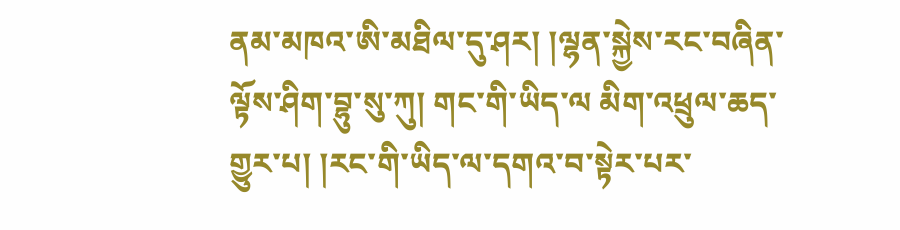ནམ་མཁའ་ཨི་མཐིལ་དུ་ཤར། །ལྷན་སྐྱེས་རང་བཞིན་ལྟོས་ཤིག་བྷུ་སུ་ཀུ། གང་གི་ཡིད་ལ མིག་འཕྲུལ་ཆད་གྱུར་པ། །རང་གི་ཡིད་ལ་དགའ་བ་སྟེར་པར་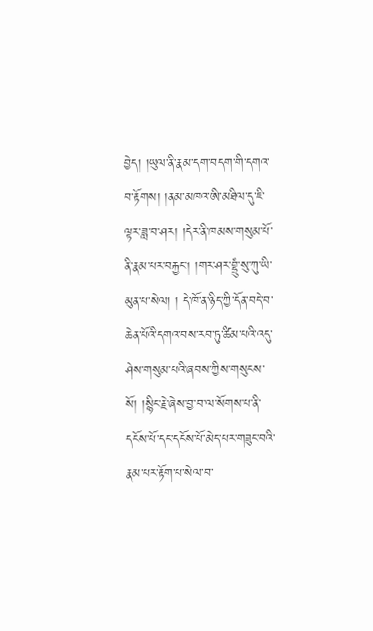བྱེད། །ཡུལ་ནི་རྣམ་དག་བདག་གི་དགའ་བ་རྟོགས། །ནམ་མཁའ་ཨི་མཐིལ་དུ་ཇི་ལྟར་ཟླ་བ་ཤར། །དེར་ནི་ཁམས་གསུམ་པོ་ནི་རྣམ་པར་བརྐྱང། །གར་ཤར་བྷྲུཾ་སུ་ཀུ་ཡི་མུན་པ་སེལ། ། དེ་ཁོ་ན་ཉིད་ཀྱི་དོན་བདེ་བ་ཆེན་པོའི་དགའ་བས་རབ་ཏུ་ཚིམ་པའི་འདུ་ཤེས་གསུམ་པའི་ཞབས་ཀྱིས་གསུངས་སོ། །སྙིང་རྗེ་ཞེས་བྱ་བ་ལ་སོགས་པ་ནི་དངོས་པོ་དང་དངོས་པོ་མེད་པར་གཟུང་བའི་རྣམ་པར་རྟོག་པ་སེལ་བ་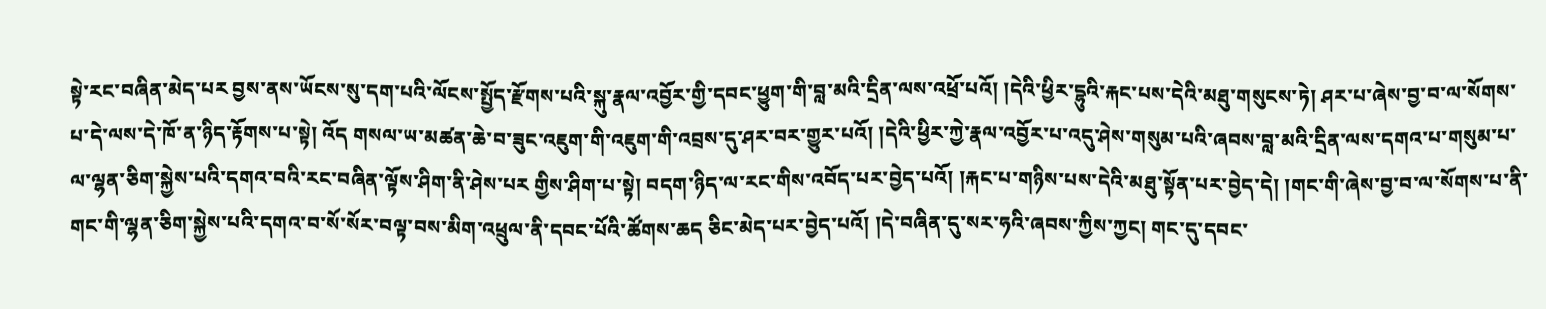སྟེ་རང་བཞིན་མེད་པར བྱས་ནས་ཡོངས་སུ་དག་པའི་ལོངས་སྤྱོད་རྫོགས་པའི་སྐུ་རྣལ་འབྱོར་གྱི་དབང་ཕྱུག་གི་བླ་མའི་དྲིན་ལས་འཕྲོ་པའོ། །དེའི་ཕྱིར་དྷུའི་རྐང་པས་དེའི་མཐུ་གསུངས་ཏེ། ཤར་པ་ཞེས་བྱ་བ་ལ་སོགས་པ་དེ་ལས་དེ་ཁོ་ན་ཉིད་རྟོགས་པ་སྟེ། འོད གསལ་ཡ་མཚན་ཆེ་བ་ཟུང་འཇུག་གི་འཇུག་གི་འབྲས་དུ་ཤར་བར་གྱུར་པའོ། །དེའི་ཕྱིར་ཀྱེ་རྣལ་འབྱོར་པ་འདུ་ཤེས་གསུམ་པའི་ཞབས་བླ་མའི་དྲིན་ལས་དགའ་པ་གསུམ་པ་ལ་ལྷན་ཅིག་སྐྱེས་པའི་དགའ་བའི་རང་བཞིན་ལྟོས་ཤིག་ནི་ཤེས་པར གྱིས་ཤིག་པ་སྟེ། བདག་ཉིད་ལ་རང་གིས་འབོད་པར་བྱེད་པའོ། །རྐང་པ་གཉིས་པས་དེའི་མཐུ་སྟོན་པར་བྱེད་དེ། །གང་གི་ཞེས་བྱ་བ་ལ་སོགས་པ་ནི་གང་གི་ལྷན་ཅིག་སྐྱེས་པའི་དགའ་བ་སོ་སོར་བལྟ་བས་མིག་འཕྲུལ་ནི་དབང་པོའི་ཚོགས་ཆད ཅིང་མེད་པར་བྱེད་པའོ། །དེ་བཞིན་དུ་སར་ཧའི་ཞབས་ཀྱིས་ཀྱང། གང་དུ་དབང་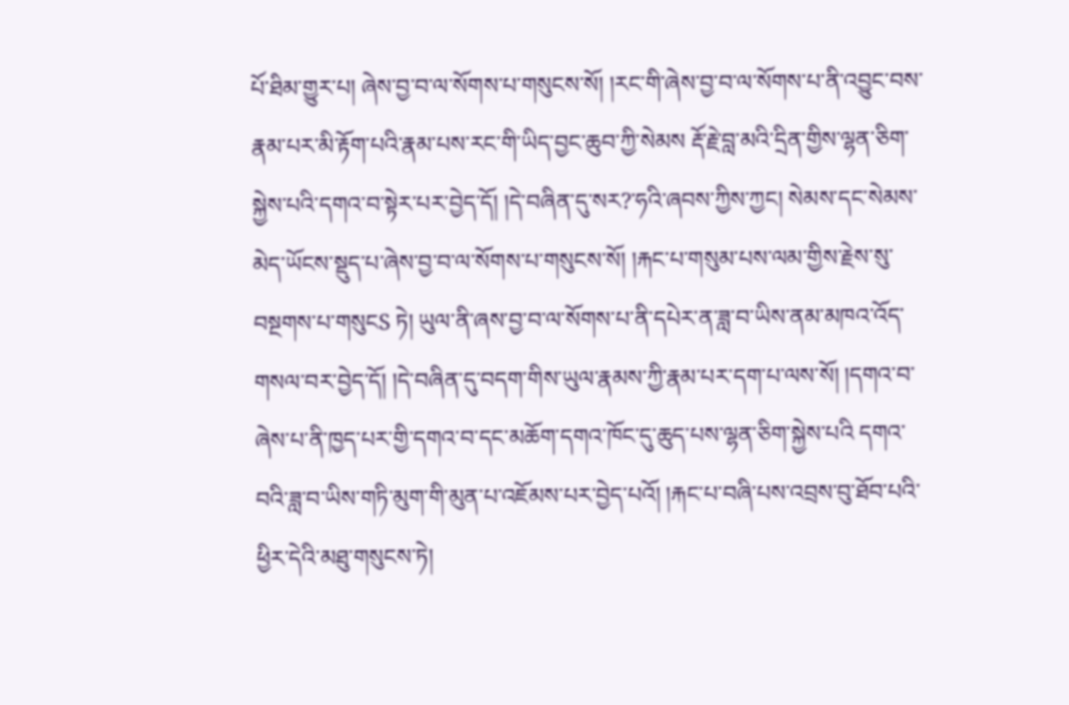པོ་ཐིམ་གྱུར་པ། ཞེས་བྱ་བ་ལ་སོགས་པ་གསུངས་སོ། །རང་གི་ཞེས་བྱ་བ་ལ་སོགས་པ་ནི་འབྱུང་བས་རྣམ་པར་མི་རྟོག་པའི་རྣམ་པས་རང་གི་ཡིད་བྱང་ཆུབ་ཀྱི་སེམས རྡོ་རྗེ་བླ་མའི་དྲིན་གྱིས་ལྷན་ཅིག་སྐྱེས་པའི་དགའ་བ་སྟེར་པར་བྱེད་དོ། །དེ་བཞིན་དུ་སར?་ཧའི་ཞབས་ཀྱིས་ཀྱང། སེམས་དང་སེམས་མེད་ཡོངས་སྡུད་པ་ཞེས་བྱ་བ་ལ་སོགས་པ་གསུངས་སོ། །རྐང་པ་གསུམ་པས་ལམ་གྱིས་རྗེས་སུ་བསྔགས་པ་གསུངS ཏེ། ཡུལ་ནི་ཞས་བྱ་བ་ལ་སོགས་པ་ནི་དཔེར་ན་ཟླ་བ་ཡིས་ནམ་མཁའ་འོད་གསལ་བར་བྱེད་དོ། །དེ་བཞིན་དུ་བདག་གིས་ཡུལ་རྣམས་ཀྱི་རྣམ་པར་དག་པ་ལས་སོ། །དགའ་བ་ཞེས་པ་ནི་ཁྱད་པར་གྱི་དགའ་བ་དང་མཆོག་དགའ་ཁོང་དུ་ཆུད་པས་ལྷན་ཅིག་སྐྱེས་པའི དགའ་བའི་ཟླ་བ་ཡིས་གཏི་མུག་གི་མུན་པ་འཇོམས་པར་བྱེད་པའོ། །རྐང་པ་བཞི་པས་འབྲས་བུ་ཐོབ་པའི་ཕྱིར་དེའི་མཐུ་གསུངས་ཏེ།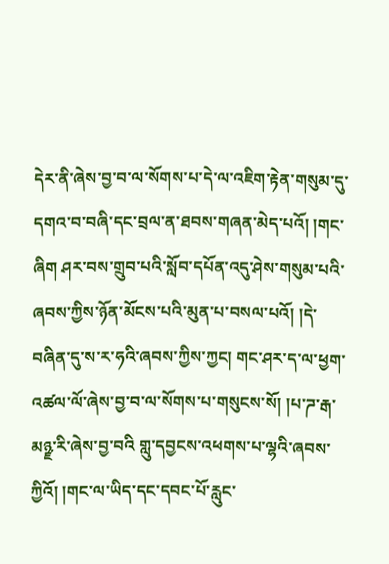དེར་ནི་ཞེས་བྱ་བ་ལ་སོགས་པ་དེ་ལ་འཇིག་རྟེན་གསུམ་དུ་དགའ་བ་བཞི་དང་བྲལ་ན་ཐབས་གཞན་མེད་པའོ། །གང་ཞིག ཤར་བས་གྲུབ་པའི་སློབ་དཔོན་འདུ་ཤེས་གསུམ་པའི་ཞབས་ཀྱིས་ཉོན་མོངས་པའི་མུན་པ་བསལ་པའོ། །དེ་བཞིན་དུ་ས་ར་ཧའི་ཞབས་ཀྱིས་ཀྱང། གང་ཤར་ད་ལ་ཕྱག་འཚལ་ལོ་ཞེས་བྱ་བ་ལ་སོགས་པ་གསུངས་སོ། །པ་ཌ་རྒ་མཉྫ་རི་ཞེས་བྱ་བའི གླུ་དབྱངས་འཕགས་པ་ལྷའི་ཞབས་ཀྱིའོ། །གང་ལ་ཡིད་དང་དབང་པོ་རླུང་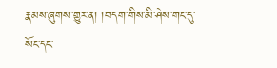རྣམས་ཞུགས་གྱུར་ན། །བདག་གིས་མི་ཤེས་གང་དུ་སོང་དང་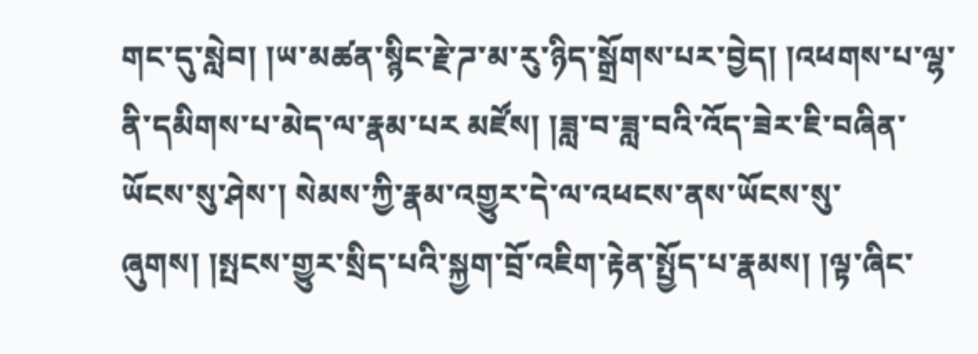གང་དུ་སླེབ། །ཡ་མཚན་སྙིང་རྗེ་ཌ་མ་རུ་ཉིད་སྒྲོགས་པར་བྱེད། །འཕགས་པ་ལྷ་ནི་དམིགས་པ་མེད་ལ་རྣམ་པར མཛོས། །ཟླ་བ་ཟླ་བའི་འོད་ཟེར་ཇི་བཞིན་ཡོངས་སུ་ཤེས་། སེམས་ཀྱི་རྣམ་འགྱུར་དེ་ལ་འཕངས་ནས་ཡོངས་སུ་ཞུགས། །སྤངས་གྱུར་སྲིད་པའི་སྐྱག་བྲོ་འཇིག་རྟེན་སྤྱོད་པ་རྣམས། །ལྟ་ཞིང་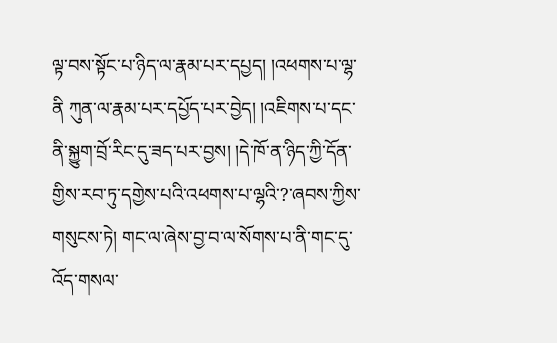ལྟ་བས་སྟོང་པ་ཉིད་ལ་རྣམ་པར་དཔྱད། །འཕགས་པ་ལྷ་ནི ཀུན་ལ་རྣམ་པར་དཔྱོད་པར་བྱེད། །འཇིགས་པ་དང་ནི་སྐྱུག་བྲོ་རིང་དུ་ཟད་པར་བྱས། །དེ་ཁོ་ན་ཉིད་ཀྱི་དོན་གྱིས་རབ་ཏུ་དགྱེས་པའི་འཕགས་པ་ལྷའི་?་ཞབས་ཀྱིས་གསུངས་ཏེ། གང་ལ་ཞེས་བྱ་བ་ལ་སོགས་པ་ནི་གང་དུ་འོད་གསལ་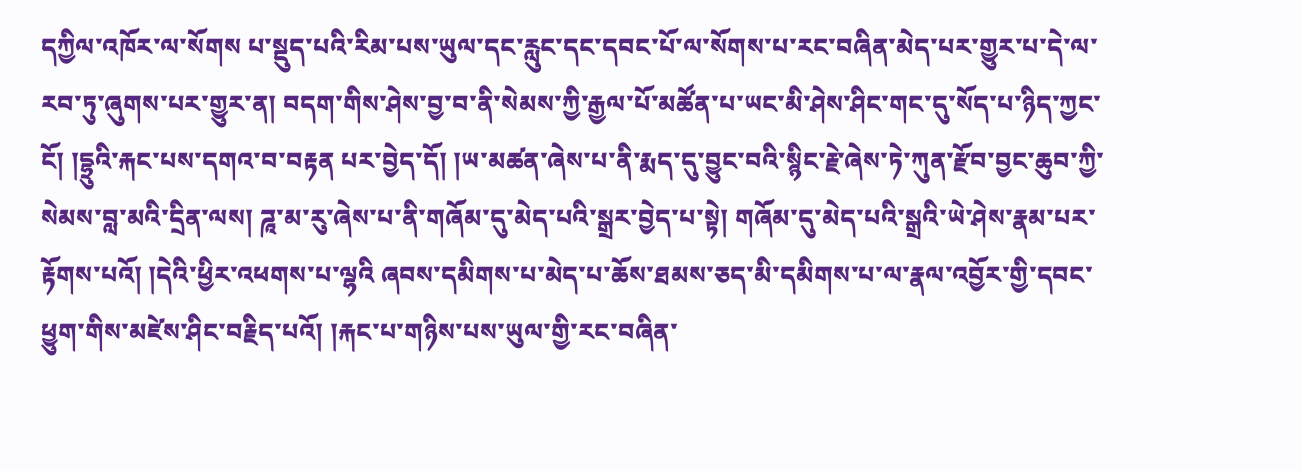དཀྱིལ་འཁོར་ལ་སོགས པ་སྡུད་པའི་རིམ་པས་ཡུལ་དང་རླུང་དང་དབང་པོ་ལ་སོགས་པ་རང་བཞིན་མེད་པར་གྱུར་པ་དེ་ལ་རབ་ཏུ་ཞུགས་པར་གྱུར་ན། བདག་གིས་ཤེས་བྱ་བ་ནི་སེམས་ཀྱི་རྒྱལ་པོ་མཚོན་པ་ཡང་མི་ཤེས་ཤིང་གང་དུ་སོད་པ་ཉིད་ཀྱང་ངོ། །དྷྲུའི་རྐང་པས་དགའ་བ་བརྟན པར་བྱེད་དོ། །ཡ་མཚན་ཞེས་པ་ནི་རྨད་དུ་བྱུང་བའི་སྙིང་རྗེ་ཞེས་ཏེ་ཀུན་རྫོབ་བྱང་ཆུབ་ཀྱི་སེམས་བླ་མའི་དྲིན་ལས། ཌཱ་མ་རུ་ཞེས་པ་ནི་གཞོམ་དུ་མེད་པའི་སྒྲར་བྱེད་པ་སྟེ། གཞོམ་དུ་མེད་པའི་སྒྲའི་ཡེ་ཤེས་རྣམ་པར་རྟོགས་པའོ། །དེའི་ཕྱིར་འཕགས་པ་ལྷའི ཞབས་དམིགས་པ་མེད་པ་ཆོས་ཐམས་ཅད་མི་དམིགས་པ་ལ་རྣལ་འབྱོར་གྱི་དབང་ཕྱུག་གིས་མཛེས་ཤིང་བརྗིད་པའོ། །རྐང་པ་གཉིས་པས་ཡུལ་གྱི་རང་བཞིན་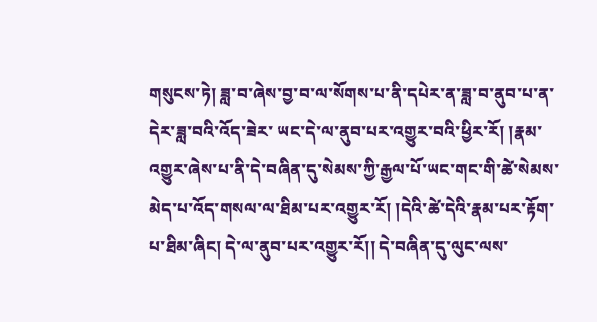གསུངས་ཏེ། ཟླ་བ་ཞེས་བྱ་བ་ལ་སོགས་པ་ནི་དཔེར་ན་ཟླ་བ་ནུབ་པ་ན་དེར་ཟླ་བའི་འོད་ཟེར་ ཡང་དེ་ལ་ནུབ་པར་འགྱུར་བའི་ཕྱིར་རོ། །རྣམ་འགྱུར་ཞེས་པ་ནི་དེ་བཞིན་དུ་སེམས་ཀྱི་རྒྱལ་པོ་ཡང་གང་གི་ཚེ་སེམས་མེད་པ་འོད་གསལ་ལ་ཐིམ་པར་འགྱུར་རོ། །དེའི་ཚེ་དེའི་རྣམ་པར་རྟོག་པ་ཐིམ་ཞིང། དེ་ལ་ནུབ་པར་འགྱུར་རོ།། དེ་བཞིན་དུ་ལུང་ལས་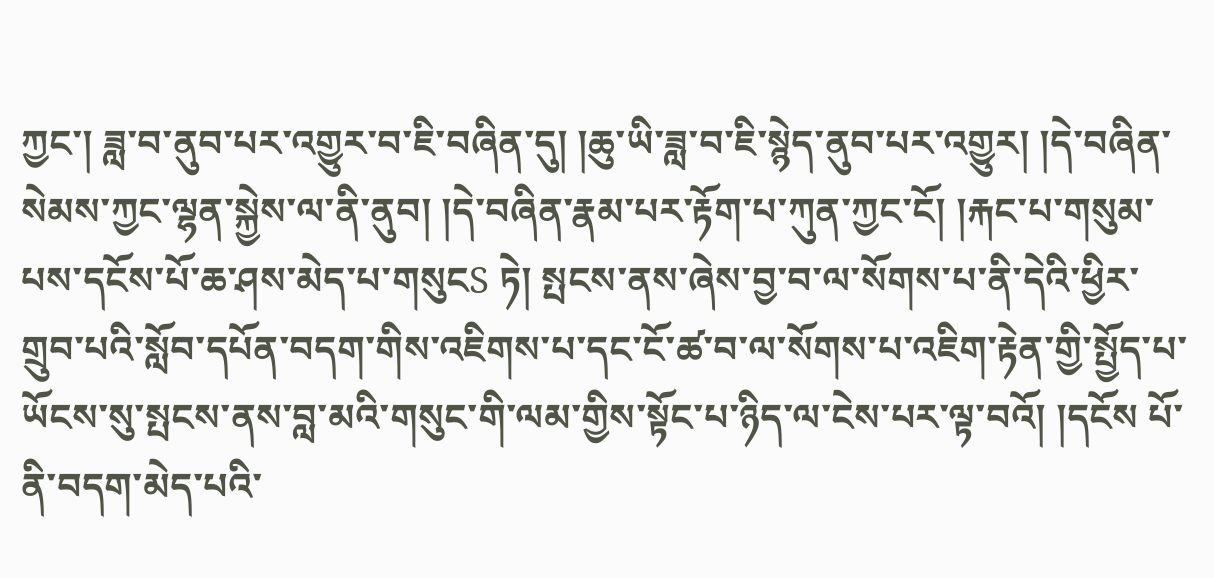ཀྱང་། ཟླ་བ་ནུབ་པར་འགྱུར་བ་ཇི་བཞིན་དུ། །ཆུ་ཡི་ཟླ་བ་ཇི་སྙེད་ནུབ་པར་འགྱུར། །དེ་བཞིན་སེམས་ཀྱང་ལྷན་སྐྱེས་ལ་ནི་ནུབ། །དེ་བཞིན་རྣམ་པར་རྟོག་པ་ཀུན་ཀྱང་ངོ། །རྐང་པ་གསུམ་པས་དངོས་པོ་ཆ་ཤས་མེད་པ་གསུངS ཏེ། སྤངས་ནས་ཞེས་བྱ་བ་ལ་སོགས་པ་ནི་དེའི་ཕྱིར་གྲུབ་པའི་སློབ་དཔོན་བདག་གིས་འཇིགས་པ་དང་ངོ་ཚ་བ་ལ་སོགས་པ་འཇིག་རྟེན་གྱི་སྤྱོད་པ་ཡོངས་སུ་སྤངས་ནས་བླ་མའི་གསུང་གི་ལམ་གྱིས་སྟོང་པ་ཉིད་ལ་ངེས་པར་ལྟ་བའོ། །དངོས པོ་ནི་བདག་མེད་པའི་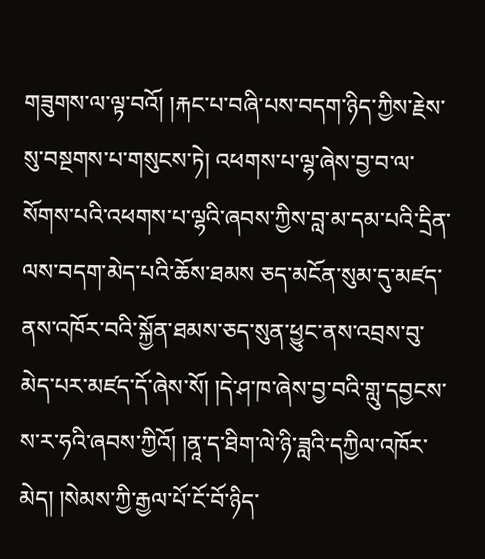གཟུགས་ལ་ལྟ་བའོ། །རྐང་པ་བཞི་པས་བདག་ཉིད་ཀྱིས་རྗེས་སུ་བསྔགས་པ་གསུངས་ཏེ། འཕགས་པ་ལྷ་ཞེས་བྱ་བ་ལ་སོགས་པའི་འཕགས་པ་ལྷའི་ཞབས་ཀྱིས་བླ་མ་དམ་པའི་དྲིན་ལས་བདག་མེད་པའི་ཆོས་ཐམས ཅད་མངོན་སུམ་དུ་མཛད་ནས་འཁོར་བའི་སྐྱོན་ཐམས་ཅད་སུན་ཕྱུང་ནས་འབྲས་བུ་མེད་པར་མཛད་དོ་ཞེས་སོ། །དེ་ཤ་ཁ་ཞེས་བྱ་བའི་གླུ་དབྱངས་ས་ར་ཧའི་ཞབས་ཀྱིའོ། །ནཱ་ད་ཐིག་ལེ་ཉི་ཟླའི་དཀྱིལ་འཁོར་མེད། །སེམས་ཀྱི་རྒྱལ་པོ་ངོ་བོ་ཉིད་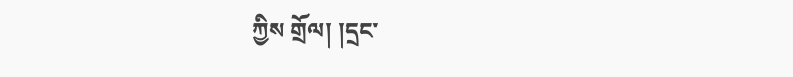ཀྱིས གྲོལ། །དྲང་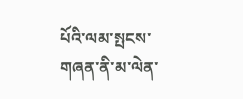པོའི་ལམ་སྤངས་གཞན་ནི་མ་ལེན་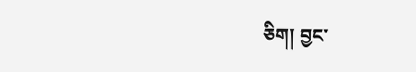ཅིག། བྱང་